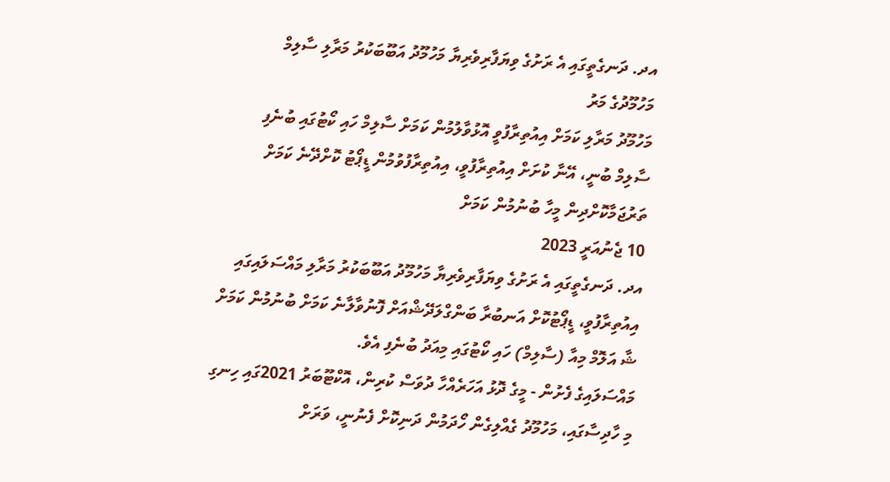އދ. ދަނގެތީގައި އެ ރަށުގެ ވިޔަފާރިވެރިޔާ މަހުމޫދު އަބޫބަކުރު މަރާލި ސާލިމް
މަހުމޫދުގެ މަރު
މަހުމޫދު މަރާލި ކަމަށް އިއުތިރާފުވީ އޮޅުވާލުމުން ކަމަށް ސާލިމް ހައި ކޯޓުގައި ބުނެފި
ސާލިމް ބުނީ، އޭނާ ކުށަށް އިއުތިރާފުވީ، އިއުތިރާފުވުމުން ޑީޕޯޓު ކޮށްދޭނެ ކަމަށް ތަރުޖަމާކޮށްދިން މީހާ ބުނުމުން ކަމަށް
10 ޖެނުއަރީ 2023
އދ. ދަނގެތީގައި އެ ރަށުގެ ވިޔަފާރިވެރިޔާ މަހުމޫދު އަބޫބަކުރު މަރާލި މައްސަލައިގައި އިއުތިރާފުވީ، ޑީޕޯޓުކޮށް އަނބުރާ ބަންގްލަދޭޝްއަށް ފޮނުވާލާނެ ކަމަށް ބުނުމުން ކަމަށް ޝާ އަލޮމް މިއާ (ސާލިމް) ހައި ކޯޓުގައި މިއަދު ބުނެފި އެވެ.
މައްސަލައިގެ ފެށުން - މީގެ ދޮޅު އަހަރެއްހާ ދުވަސް ކުރިން، އޮކްޓޫބަރު 2021ގައި ހިނގި މި ހާދިސާގައި، މަހުމޫދު ގެއްލިގެން ހޯދަމުން ދަނިކޮށް ފެނުނީ، ވަރަށް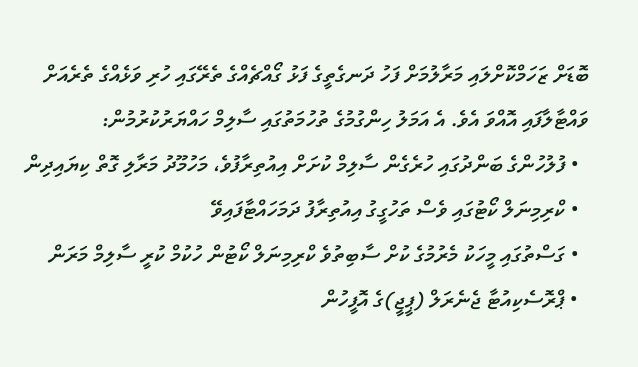ބޮޑަށް ޒަހަމްކޮށްލައި މަރާލުމަށް ފަހު ދަނގެތީގެ ފަޅު ގޯއްޗެއްގެ ތެރޭގައި ހުރި ވަޅެއްގެ ތެރެއަށް ވައްޓާލާފައި އޮއްވަ އެވެ. އެ އަމަލު ހިންގުމުގެ ތުހުމަތުގައި ސާލިމް ހައްޔަރުކުރުމުން:
  • ފުލުހުންގެ ބަންދުގައި ހުރެގެން ސާލިމް ކުށަށް އިއުތިރާފުވެ، މަހުމޫދު މަރާލި ގޮތް ކިޔައިދިން
  • ކްރިމިނަލް ކޯޓުގައި ވެސް ތަހުގީގު އިއުތިރާފު ދަމަހައްޓާފައިވޭ
  • ގަސްތުގައި މީހަކު މެރުމުގެ ކުށް ސާބިތުވެ ކްރިމިނަލް ކޯޓުން ހުކުމް ކުރީ ސާލިމް މަރަން
  • ޕްރޮސެކިއުޓާ ޖެނެރަލް (ޕީޖީ)ގެ އޮފީހުން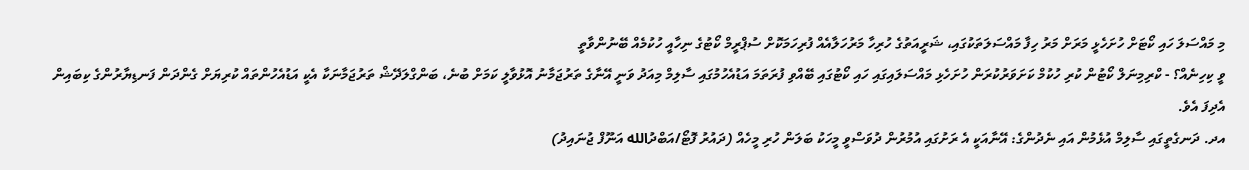މި މައްސަލަ ހައި ކޯޓަށް ހުށަހެޅީ މަރަށް މަރު ހިފާ މައްސަލަތަކުގައި، ޝަރީއަތުގެ ހުރިހާ މަރުހަލާއެއް ފުރިހަމަކޮށް ސުޕްރީމް ކޯޓުގެ ނިހާއީ ހުކުމެއް ބޭނުންވާތީ
ވީ ކިހިނެއް؟ - ކްރިމިނަލް ކޯޓުން ކުރި ހުކުމް ކަށަވަރުކުރަން ހުށަހެޅި މައްސަލައިގައި ހައި ކޯޓުގައި ބޭއްވި ފުރަތަމަ އަޑުއެހުމުގައި ސާލިމް މިއަދު ވަނީ އޭނާގެ ތަރުޖަމާނު އޮޅުވާލީ ކަމަށް ބުނެ، ބަންގްލަދޭޝް ތަރުޖަމާނަކާ އެކީ އަޑުއެހުންތައް ކުރިޔަށް ގެންދަން ފަނޑިޔާރުންގެ ކިބައިން އެދިފަ އެވެ.
އދ. ދަނގެތީގައި ސާލިމް އުޅެމުން އައި ނެދުންގެ: އޭނާއަކީ އެ ރަށުގައި އުމުރުން ދުވަސްވީ މީހަކު ބަލަން ހުރި މީހެއް (ދައުރު ފޮޓޯ/އަބްދުالله އަނޫފް ޖުނައިދު)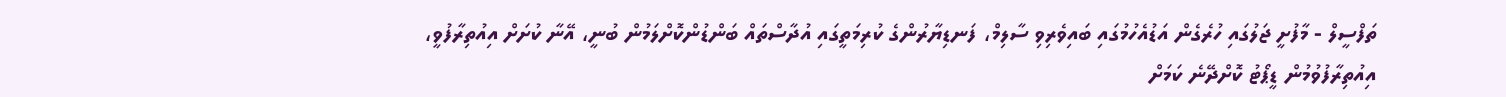ތަފްސީލް - މާފުށީ ޖަލުގައި ހުރެގެން އަޑުއެހުމުގައި ބައިވެރިވި ސާލިމް، ފަނޑިޔާރުންގެ ކުރިމަތީގައި އުދާސްތައް ބަންޑުންކޮށްލަމުން ބުނީ، އޭނާ ކުށަށް އިއުތިރާފުވީ، އިއުތިރާފުވުމުން ޑީޕޯޓު ކޮށްދޭނެ ކަމަށް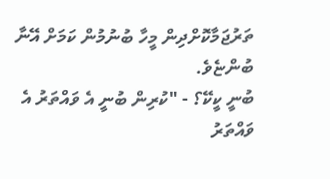ތަރުޖަމާކޮށްދިން މީހާ ބުނުމުން ކަމަށް އޭނާ ބުންޏެވެ.
ބުނީ ކީކޭ؟ - "ކުރިން ބުނީ އެ ވައްތަރު އެ ވައްތަރު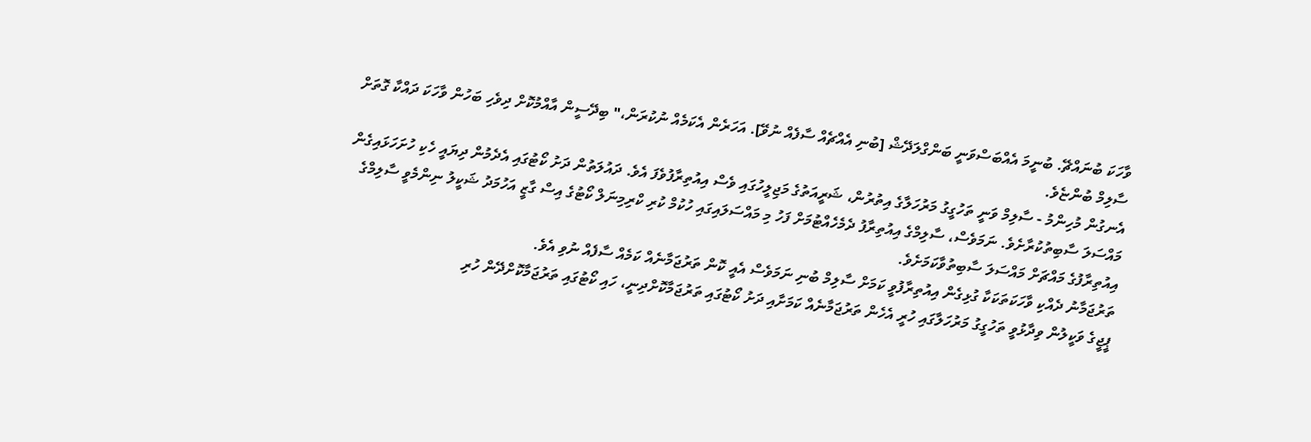ވާހަކަ ބުނައްޗޭ. ބުނީމަ އެއްބަސްވަނީ ބަންގްލަދޭޝް [ބުނި އެއްޗެއް ސާފެއް ނުވޭ]. އަހަރެން އެކަމެއް ނުކުރަން،" ބިދޭސީން އާއްމުކޮށް ދިވެހި ބަހުން ވާހަކަ ދައްކާ ގޮތަށް ސާލިމް ބުންޏެވެ.
އެނގުން މުހިންމު - ސާލިމް ވަނީ ތަހުގީގު މަރުހަލާގެ އިތުރުން، ޝަރީއަތުގެ މަޖިލީހުގައި ވެސް އިއުތިރާފުވެފަ އެވެ. ދައުލަތުން ދަށު ކޯޓުގައި އެދެމުން ދިޔައީ ހެކި ހުށަހަޅައިގެން މައްސަލަ ސާބިތުކުރާށެވެ. ނަމަވެސް، ސާލިމްގެ އިއުތިރާފު ދެމެހެއްޓުމަށް ފަހު މި މައްސަލައިގައި ހުކުމް ކުރި ކްރިމިނަލް ކޯޓުގެ އިސް ގާޒީ އަހުމަދު ޝަކީލު ނިންމެވީ ސާލިމްގެ އިއުތިރާފުގެ މައްޗަށް މައްސަލަ ސާބިތުވާކަމަށެވެ.
ތަރުޖަމާނު ދެއްކި ވާހަކަތަކަކާ ގުޅިގެން އިއުތިރާފުވީ ކަމަށް ސާލިމް ބުނި ނަމަވެސް އެއީ ކޮން ތަރުޖަމާނެއް ކަމެއް ސާފެއް ނުވި އެވެ.
ޕީޖީގެ ވަކީލުން ވިދާޅުވީ ތަހުގީގު މަރުހަލާގައި ހުރީ އެހެން ތަރުޖަމާނެއް ކަމަށާއި ދަށު ކޯޓުގައި ތަރުޖަމާކޮށްދިނީ، ހައި ކޯޓުގައި ތަރުޖަމާކޮށްދޭން ހުރި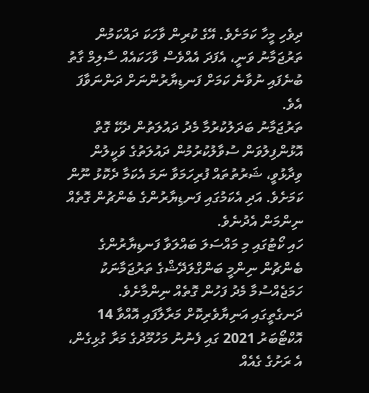ދިވެހި މީހާ ކަމަށެވެ. އޭގެ ކުރިން ވާހަކަ ދައްކަމުން ތަރުޖަމާނު ވަނީ، އެފަދަ އެއްވެސް ވާހަކައެއް ސާލިމް ގާތު ބުނެފައި ނުވާނެ ކަމަށް ފަނޑިޔާރުންނަށް ދަންނަވާފަ އެވެ.
ތަރުޖަމާނު ބަދަލުކުރުމާ މެދު ދައުލަތުން ދެކޭ ގޮތް އޮޅުންފިލުވަން ސުވާލުކުރުމުން ދައުލަތުގެ ވަކީލުން ވިދާޅުވީ، ޝަރުތުތައް ފުރިހަމަވާ ނަމަ އެކަމާ ދެކޮޅު ނޫން ކަމަށެވެ. އަދި އެކަމުގައި ފަނޑިޔާރުންގެ ބެންޗުން ގޮތެއް ނިންމަން އެދުނެވެ.
ހައި ކޯޓުގައި މި މައްސަލަ ބައްލަވާ ފަނޑިޔާރުންގެ ބެންޗުން ނިންމީ ބަންގްލަދޭޝްގެ ތަރުޖަމާނަކު ހަމަޖެއްސުމާ މެދު ފަހުން ގޮތެއް ނިންމާށެވެ.
ދަނގެތީގައި އަނިޔާވެރިކޮށް މަރާލާފައި އޮއްވާ 14 އޮކްޓޯބަރު 2021 ގައި ފެނުނު މަހުމޫދުގެ މަރާ ގުޅިގެން، އެ ރަށުގެ ގެއެއް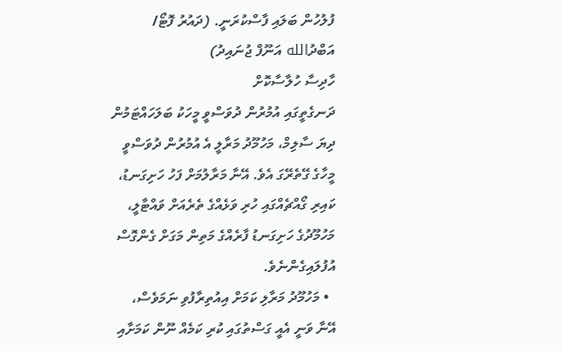ފުލުހުން ބަލައި ފާސްކުރަނީ. (ދައުރު ފޮޓޯ/ އަބްދުالله އަނޫފް ޖުނައިދު)
ހާދިސާ ހުލާސާކޮށް
ދަނގެތީގައި އުމުރުން ދުވަސްވީ މީހަކު ބަލަހައްޓަމުން ދިޔަ ސާލިމް، މަހުމޫދު މަރާލީ އެ އުމުރުން ދުވަސްވީ މީހާގެ ގޭތެރޭގަ އެވެ. އޭނާ މަރާލުމަށް ފަހު ހަށިގަނޑު، ކައިރި ގޯއްޗެއްގައި ހުރި ވަޅެއްގެ ތެރެއަށް ވައްޓާލީ، މަހުމޫދުގެ ހަށިގަނޑު ފާރެއްގެ މަތިން މަގަށް ގެންގޮސް އުފުލައިގެންނެވެ.
  • މަހުމޫދު މަރާލި ކަމަށް އިއުތިރާފުވި ނަމަވެސް، އޭނާ ވަނީ އެއީ ގަސްތުގައި ކުރި ކަމެއް ނޫން ކަމަށާއި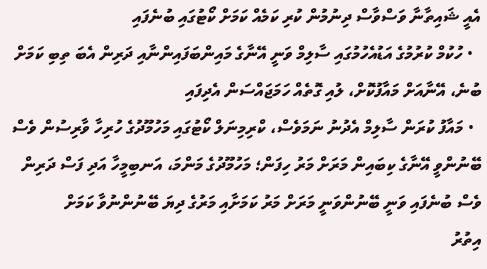އެއީ ޝައިތާނާ ވަސްވާސް ދިނުމުން ކުރި ކަމެއް ކަމަށް ކޯޓުގައި ބުނެފައި
  • ހުކުމް ކުރުމުގެ އަޑުއެހުމުގައި ސާލިމް ވަނީ އޭނާގެ މައިންބަފައިންނާއި ދަރިން އެބަ ތިބި ކަމަށް ބުނެ، އޭނާއަށް މައާފުކޮށް، ލުއި ގޮތެއް ހަމަޖައްސަން އެދިފައި
  • މައާފު ކުރަން ސާލިމް އެދުނު ނަމަވެސް، ކްރިމިނަލް ކޯޓުގައި މަހުމޫދުގެ ހުރިހާ ވާރިސުން ވެސް ބޭނުންވީ އޭނާގެ ކިބައިން މަރަށް މަރު ހިފަން؛ މަހުމޫދުގެ މަންމަ، އަނބިމީހާ އަދި ފަސް ދަރިން ވެސް ބުނެފައި ވަނީ ބޭނުންވަނީ މަރަށް މަރު ކަމަށާއި މަރުގެ ދިޔަ ބޭނުންނުވާ ކަމަށް
އިތުރު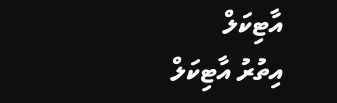އާޓިކަލް
އިތުރު އާޓިކަލް